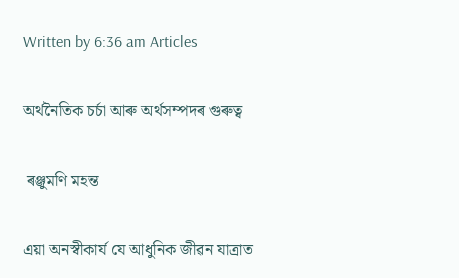Written by 6:36 am Articles

অৰ্থনৈতিক চৰ্চা আৰু অৰ্থসম্পদৰ গুৰুত্ব

 ৰঞ্জুমণি মহন্ত

এয়া অনস্বীকাৰ্য যে আধুনিক জীৱন যাত্ৰাত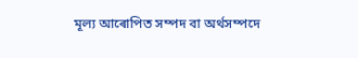মূল্য আৰোপিত সম্পদ বা অৰ্থসম্পদে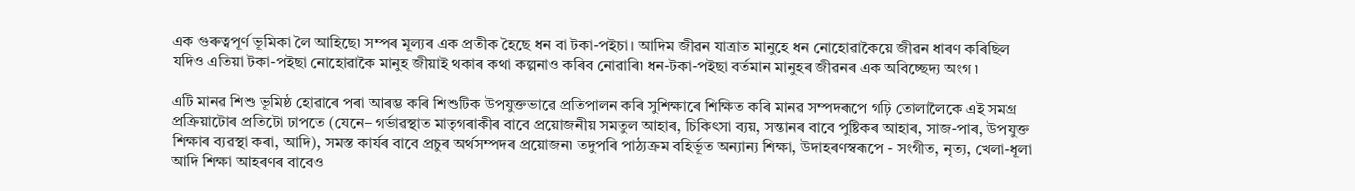এক গুৰুত্বপূৰ্ণ ভূমিকা লৈ আহিছে৷ সম্পৰ মূল্যৰ এক প্ৰতীক হৈছে ধন বা টকা-পইচা। আদিম জীৱন যাত্ৰাত মানুহে ধন নোহোৱাকৈয়ে জীৱন ধাৰণ কৰিছিল যদিও এতিয়া টকা-পইছা নোহোৱাকৈ মানুহ জীয়াই থকাৰ কথা কল্পনাও কৰিব নোৱাৰি৷ ধন-টকা-পইছা বৰ্তমান মানুহৰ জীৱনৰ এক অবিচ্ছেদ্য অংগ ৷

এটি মানৱ শিশু ভূমিষ্ঠ হোৱাৰে পৰা আৰম্ভ কৰি শিশুটিক উপযুক্তভাৱে প্ৰতিপালন কৰি সুশিক্ষাৰে শিক্ষিত কৰি মানৱ সম্পদৰূপে গঢ়ি তোলালৈকে এই সমগ্ৰ প্ৰক্ৰিয়াটোৰ প্ৰতিটো ঢাপতে (যেনে– গৰ্ভাৱস্থাত মাতৃগৰাকীৰ বাবে প্ৰয়োজনীয় সমতুল আহাৰ, চিকিৎসা ব্যয়, সন্তানৰ বাবে পুষ্টিকৰ আহাৰ, সাজ-পাৰ, উপযুক্ত শিক্ষাৰ ব্যৱস্থা কৰা, আদি), সমস্ত কাৰ্যৰ বাবে প্ৰচুৰ অৰ্থসম্পদৰ প্ৰয়োজন৷ তদুপৰি পাঠ্যক্ৰম বহিৰ্ভূত অন্যান্য শিক্ষা, উদাহৰণস্বৰূপে - সংগীত, নৃত্য, খেলা-ধূলা আদি শিক্ষা আহৰণৰ বাবেও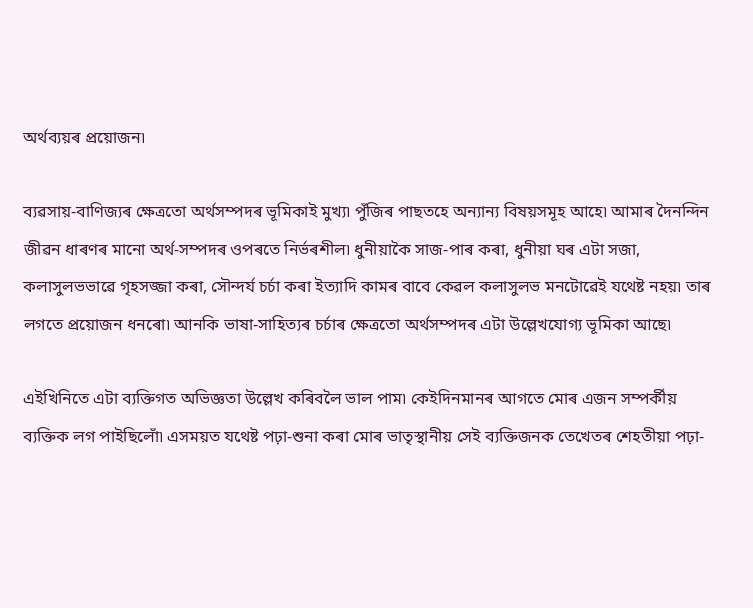অৰ্থব্যয়ৰ প্ৰয়োজন৷

ব্যৱসায়-বাণিজ্যৰ ক্ষেত্ৰতো অৰ্থসম্পদৰ ভূমিকাই মুখ্য৷ পুঁজিৰ পাছতহে অন্যান্য বিষয়সমূহ আহে৷ আমাৰ দৈনন্দিন জীৱন ধাৰণৰ মানো অৰ্থ-সম্পদৰ ওপৰতে নিৰ্ভৰশীল৷ ধুনীয়াকৈ সাজ-পাৰ কৰা, ধুনীয়া ঘৰ এটা সজা, কলাসুলভভাৱে গৃহসজ্জা কৰা, সৌন্দৰ্য চৰ্চা কৰা ইত্যাদি কামৰ বাবে কেৱল কলাসুলভ মনটোৱেই যথেষ্ট নহয়৷ তাৰ লগতে প্ৰয়োজন ধনৰো৷ আনকি ভাষা-সাহিত্যৰ চৰ্চাৰ ক্ষেত্ৰতো অৰ্থসম্পদৰ এটা উল্লেখযোগ্য ভূমিকা আছে৷

এইখিনিতে এটা ব্যক্তিগত অভিজ্ঞতা উল্লেখ কৰিবলৈ ভাল পাম৷ কেইদিনমানৰ আগতে মোৰ এজন সম্পৰ্কীয় ব্যক্তিক লগ পাইছিলোঁ৷ এসময়ত যথেষ্ট পঢ়া-শুনা কৰা মোৰ ভাতৃস্থানীয় সেই ব্যক্তিজনক তেখেতৰ শেহতীয়া পঢ়া-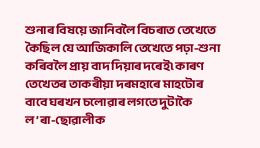শুনাৰ বিষয়ে জানিবলৈ বিচৰাত তেখেতে কৈছিল যে আজিকালি তেখেতে পঢ়া-শুনা কৰিবলৈ প্ৰায় বাদ দিয়াৰ দৰেই৷ কাৰণ তেখেতৰ তাকৰীয়া দৰমহাৰে মাহটোৰ বাবে ঘৰখন চলোৱাৰ লগতে দুটাকৈ ল’ৰা-ছোৱালীক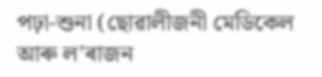পঢ়া-শুনা (ছোৱালীজনী মেডিকেল আৰু ল’ৰাজন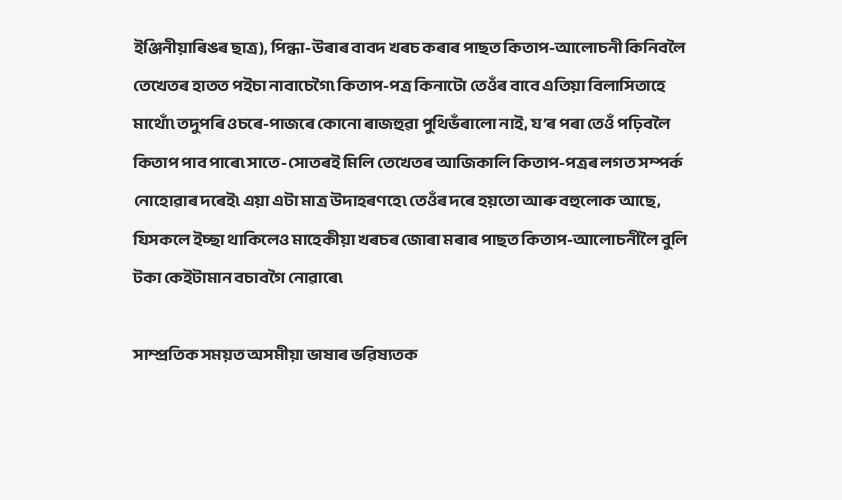ইঞ্জিনীয়াৰিঙৰ ছাত্ৰ), পিন্ধা-উৰাৰ বাবদ খৰচ কৰাৰ পাছত কিতাপ-আলোচনী কিনিবলৈ তেখেতৰ হাতত পইচা নাবাচেগৈ৷ কিতাপ-পত্ৰ কিনাটো তেওঁৰ বাবে এতিয়া বিলাসিতাহে মাথোঁ৷ তদুপৰি ওচৰে-পাজৰে কোনো ৰাজহুৱা পুথিভঁৰালো নাই, য’ৰ পৰা তেওঁ পঢ়িবলৈ কিতাপ পাব পাৰে৷ সাতে-সোতৰই মিলি তেখেতৰ আজিকালি কিতাপ-পত্ৰৰ লগত সম্পৰ্ক নোহোৱাৰ দৰেই৷ এয়া এটা মাত্ৰ উদাহৰণহে৷ তেওঁৰ দৰে হয়তো আৰু বহুলোক আছে, যিসকলে ইচ্ছা থাকিলেও মাহেকীয়া খৰচৰ জোৰা মৰাৰ পাছত কিতাপ-আলোচনীলৈ বুলি টকা কেইটামান বচাবগৈ নোৱাৰে৷

সাম্প্ৰতিক সময়ত অসমীয়া ভাষাৰ ভৱিষ্যতক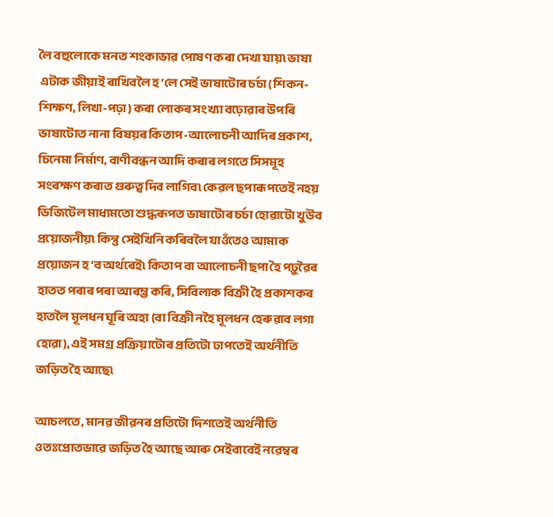লৈ বহুলোকে মনত শংকাভাৱ পোষণ কৰা দেখা যায়৷ ভাষা এটাক জীয়াই ৰাখিবলৈ হ’লে সেই ভাষাটোৰ চৰ্চা (শিকন-শিক্ষণ, লিখা-পঢ়া) কৰা লোকৰ সংখ্যা বঢ়োৱাৰ উপৰি ভাষাটোত নানা বিষয়ৰ কিতাপ-আলোচনী আদিৰ প্ৰকাশ, চিনেমা নিৰ্মাণ, বাণীবন্ধন আদি কৰাৰ লগতে সিসমূহ সংৰক্ষণ কৰাত গুৰুত্ব দিব লাগিব৷ কেৱল ছপাৰূপতেই নহয় ডিজিটেল মাধ্যমতো শুদ্ধৰূপত ভাষাটোৰ চৰ্চা হোৱাটো খুউব প্ৰয়োজনীয়৷ কিন্তু সেইখিনি কৰিবলৈ যাওঁতেও আমাক প্ৰয়োজন হ’ব অৰ্থৰেই৷ কিতাপ বা আলোচনী ছপা হৈ পঢ়ুৱৈৰ হাতত পৰাৰ পৰা আৰম্ভ কৰি, সিবিলাক বিক্ৰী হৈ প্ৰকাশকৰ হাতলৈ মূলধন ঘূৰি অহা (বা বিক্ৰী নহৈ মূলধন হেৰুৱাব লগা হোৱা), এই সমগ্ৰ প্ৰক্ৰিয়াটোৰ প্ৰতিটো ঢাপতেই অৰ্থনীতি জড়িত হৈ আছে৷

আচলতে, মানৱ জীৱনৰ প্ৰতিটো দিশতেই অৰ্থনীতি ওতঃপ্ৰোতভাৱে জড়িত হৈ আছে আৰু সেইবাবেই নৱেম্বৰ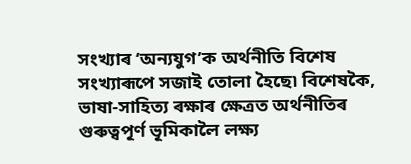সংখ্যাৰ ‘অন্যযুগ’ক অৰ্থনীতি বিশেষ সংখ্যাৰূপে সজাই তোলা হৈছে৷ বিশেষকৈ, ভাষা-সাহিত্য ৰক্ষাৰ ক্ষেত্ৰত অৰ্থনীতিৰ গুৰুত্বপূৰ্ণ ভূমিকালৈ লক্ষ্য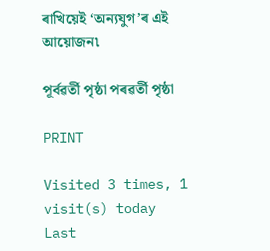ৰাখিয়েই ‘অন্যযুগ’ৰ এই আয়োজন৷

পূৰ্বৱৰ্তী পৃষ্ঠা পৰৱৰ্তী পৃষ্ঠা

PRINT

Visited 3 times, 1 visit(s) today
Last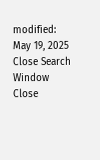modified: May 19, 2025
Close Search Window
Close